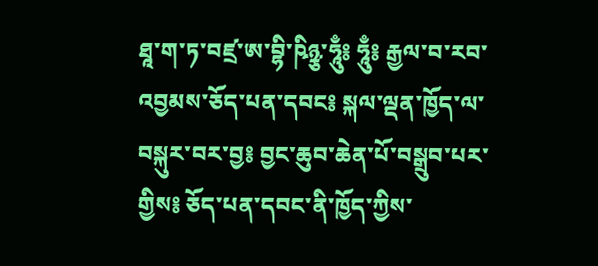ཐཱ་ག་ཏ་བཛྲ་ཨ་བྷི་ཥིཉྩ་ཧཱུྃ༔ ཧཱུྃ༔ རྒྱལ་བ་རབ་འབྱམས་ཅོད་པན་དབང༔ སྐལ་ལྡན་ཁྱོད་ལ་བསྐུར་བར་བྱ༔ བྱང་ཆུབ་ཆེན་པོ་བསྒྲུབ་པར་གྱིས༔ ཅོད་པན་དབང་ནི་ཁྱོད་ཀྱིས་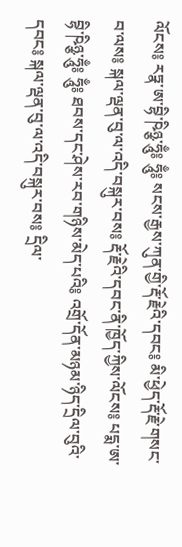ལོངས༔ རཏྣ་ཨ་བྷི་ཥིཉྩ་ཧཱུྃ༔ ཧཱུྃ༔ སངས་རྒྱས་ཀུན་གྱི་རྡོ་རྗེའི་དབང༔ མི་ཕྱེད་རྡོ་རྗེ་གསང་བ་ལས༔ སྐལ་ལྡན་བུ་ལ་འདི་བསྐུར་བས༔ རྡོ་རྗེའི་དབང་ནི་ཁྱོད་ཀྱིས་ལོངས༔ པདྨ་ཨ་བྷི་ཥིཉྩ་ཧཱུྃ༔ ཧཱུྃ༔ ཐབས་དང་ཤེས་རབ་གཉིས་མེད་པའི༔ འགྲོ་དོན་མཉམ་ཉིད་དྲིལ་བུའི་དབང༔ སྐལ་ལྡན་བུ་ལ་འདི་བསྐུར་བས༔ དྲིལ་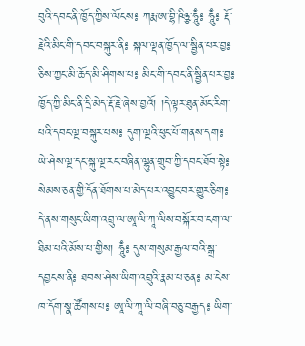བུའི་དབང་ནི་ཁྱོད་ཀྱིས་ལོངས༔ ཀརྨ་ཨ་བྷི་ཥིཉྩ་ཧཱུྃ༔ ཧཱུྃ༔ རྡོ་རྗེའི་མིང་གི་དབང་བསྐུར་ནི༔ སྐལ་ལྡན་ཁྱོད་ལ་སྦྱིན་པར་བྱ༔ ཅིས་ཀྱང་མི་ཆོད་མི་ཤིགས་པ༔ མིང་གི་དབང་ནི་སྦྱིན་པར་བྱ༔ ཁྱོད་ཀྱི་མིང་ནི་དྲི་མེད་རྡོ་རྗེ་ཞེས་བྱའོ། །དེ་ལྟར་ཐུན་མོང་རིག་པའི་དབང་ལྔ་བསྐུར་པས༔ དུག་ལྔའི་ཕུང་པོ་གནས་དག༔ ཡེ་ཤེས་ལྔ་དང་སྐུ་ལྔ་རང་བཞིན་ལྷུན་གྲུབ་ཀྱི་དབང་ཐོབ་སྟེ༔ སེམས་ཅན་གྱི་དོན་ཐོགས་པ་མེད་པར་འབྱུང་བར་གྱུར་ཅིག༔ དེ་ནས་གསུང་ཡིག་འབྲུ་ལ་ཨཱ་ལི་ཀཱ་ལིས་བསྐོར་བ་ངག་ལ་ཐིམ་པའི་མོས་པ་གྱིས། ཧཱུྃ༔ དུས་གསུམ་རྒྱལ་བའི་སྒྲ་དབྱངས་ནི༔ ཐབས་ཤེས་ཡིག་འབྲུའི་རྣམ་པ་ཅན༔ མ་ངེས་ཁ་དོག་སྣ་ཚོགས་པ༔ ཨཱ་ལི་ཀཱ་ལི་བཞི་བཅུ་བརྒྱད༔ ཡིག་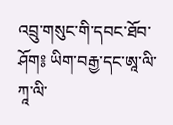འབྲུ་གསུང་གི་དབང་ཐོབ་ཤོག༔ ཡིག་བརྒྱ་དང་ཨཱ་ལི་ཀཱ་ལི་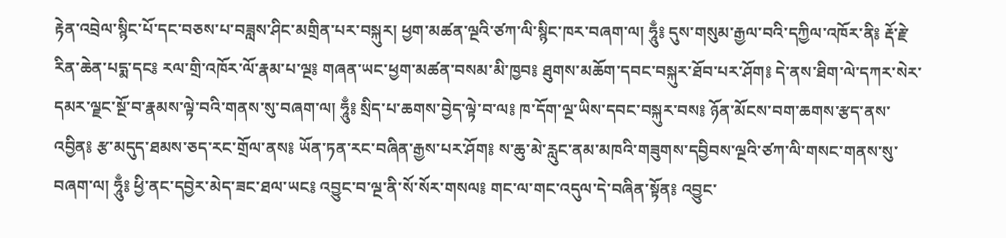རྟེན་འབྲེལ་སྙིང་པོ་དང་བཅས་པ་བཟླས་ཤིང་མགྲིན་པར་བསྐུར། ཕྱག་མཚན་ལྔའི་ཙཀ་ལི་སྙིང་ཁར་བཞག་ལ། ཧཱུྃ༔ དུས་གསུམ་རྒྱལ་བའི་དཀྱིལ་འཁོར་ནི༔ རྡོ་རྗེ་རིན་ཆེན་པདྨ་དང༔ རལ་གྲི་འཁོར་ལོ་རྣམ་པ་ལྔ༔ གཞན་ཡང་ཕྱག་མཚན་བསམ་མི་ཁྱབ༔ ཐུགས་མཆོག་དབང་བསྐུར་ཐོབ་པར་ཤོག༔ དེ་ནས་ཐིག་ལེ་དཀར་སེར་དམར་ལྗང་སྔོ་བ་རྣམས་ལྟེ་བའི་གནས་སུ་བཞག་ལ། ཧཱུྃ༔ སྲིད་པ་ཆགས་བྱེད་ལྟེ་བ་ལ༔ ཁ་དོག་ལྔ་ཡིས་དབང་བསྐུར་བས༔ ཉོན་མོངས་བག་ཆགས་རྩད་ནས་འབྱིན༔ རྩ་མདུད་ཐམས་ཅད་རང་གྲོལ་ནས༔ ཡོན་ཏན་རང་བཞིན་རྒྱས་པར་ཤོག༔ ས་ཆུ་མེ་རླུང་ནམ་མཁའི་གཟུགས་དབྱིབས་ལྔའི་ཙཀ་ལི་གསང་གནས་སུ་བཞག་ལ། ཧཱུྃ༔ ཕྱི་ནང་དབྱེར་མེད་ཟང་ཐལ་ཡང༔ འབྱུང་བ་ལྔ་ནི་སོ་སོར་གསལ༔ གང་ལ་གང་འདུལ་དེ་བཞིན་སྟོན༔ འབྱུང་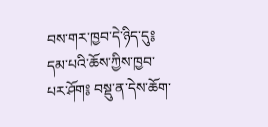བས་གར་ཁྱབ་དེ་ཉིད་དུ༔ དམ་པའི་ཆོས་ཀྱིས་ཁྱབ་པར་ཤོག༔ བསྡུ་ན་དེས་ཆོག་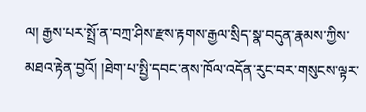ལ། རྒྱས་པར་སྤྲོ་ན་བཀྲ་ཤིས་རྫས་རྟགས་རྒྱལ་སྲིད་སྣ་བདུན་རྣམས་ཀྱིས་མཐའ་རྟེན་བྱའོ། །ཐེག་པ་སྤྱི་དབང་ནས་ཁོལ་འདོན་རུང་བར་གསུངས་ལྟར་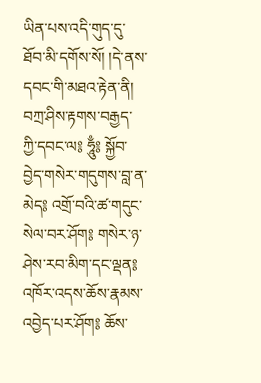ཡིན་པས་འདི་གུད་དུ་ཐོབ་མི་དགོས་སོ། །དེ་ནས་དབང་གི་མཐའ་རྟེན་ནི། བཀྲ་ཤིས་རྟགས་བརྒྱད་ཀྱི་དབང་ལ༔ ཧཱུྃ༔ སྐྱོབ་བྱེད་གསེར་གདུགས་བླ་ན་མེད༔ འགྲོ་བའི་ཚ་གདུང་སེལ་བར་ཤོག༔ གསེར་ཉ་ཤེས་རབ་མིག་དང་ལྡན༔ འཁོར་འདས་ཆོས་རྣམས་འབྱེད་པར་ཤོག༔ ཆོས་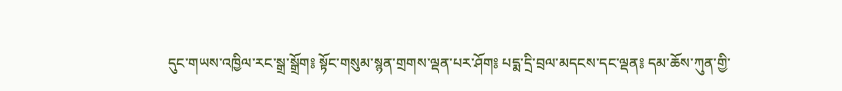དུང་གཡས་འཁྱིལ་རང་སྒྲ་སྒྲོག༔ སྟོང་གསུམ་སྙན་གྲགས་ལྡན་པར་ཤོག༔ པདྨ་དྲི་བྲལ་མདངས་དང་ལྡན༔ དམ་ཆོས་ཀུན་གྱི་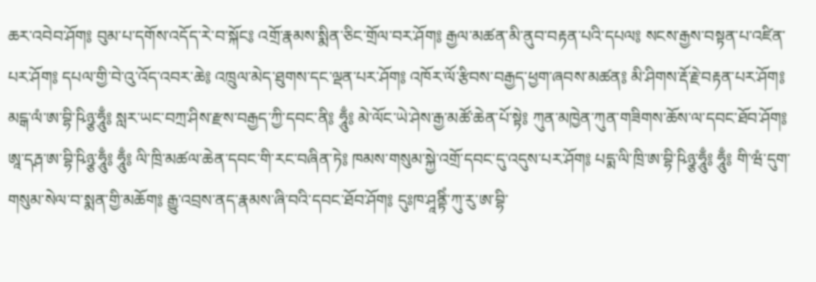ཆར་འབེབ་ཤོག༔ བུམ་པ་དགོས་འདོད་རེ་བ་སྐོང༔ འགྲོ་རྣམས་སྨིན་ཅིང་གྲོལ་བར་ཤོག༔ རྒྱལ་མཚན་མི་ནུབ་བརྟན་པའི་དཔལ༔ སངས་རྒྱས་བསྟན་པ་འཛིན་པར་ཤོག༔ དཔལ་གྱི་བེ་འུ་འོད་འབར་ཆེ༔ འཁྲུལ་མེད་ཐུགས་དང་ལྡན་པར་ཤོག༔ འཁོར་ལོ་རྩིབས་བརྒྱད་ཕྱག་ཞབས་མཚན༔ མི་ཤིགས་རྡོ་རྗེ་བརྟན་པར་ཤོག༔ མངྒ་ལཾ་ཨ་བྷི་ཥིཉྩ་ཧཱུྃ༔ སླར་ཡང་བཀྲ་ཤིས་རྫས་བརྒྱད་ཀྱི་དབང་ནི༔ ཧཱུྃ༔ མེ་ལོང་ཡེ་ཤེས་རྒྱ་མཚོ་ཆེན་པོ་སྟེ༔ ཀུན་མཁྱེན་ཀུན་གཟིགས་ཆོས་ལ་དབང་ཐོབ་ཤོག༔ ཨཱ་དརྴ་ཨ་བྷི་ཥིཉྩ་ཧཱུྃ༔ ཧཱུྃ༔ ལི་ཁྲི་མཚལ་ཆེན་དབང་གི་རང་བཞིན་ཏེ༔ ཁམས་གསུམ་སྐྱེ་འགྲོ་དབང་དུ་འདུས་པར་ཤོག༔ པདྨ་ལི་ཁྲི་ཨ་བྷི་ཥིཉྩ་ཧཱུྃ༔ ཧཱུྃ༔ གི་ཝཾ་དུག་གསུམ་སེལ་བ་སྨན་གྱི་མཆོག༔ རྒྱུ་འབྲས་ནད་རྣམས་ཞི་བའི་དབང་ཐོབ་ཤོག༔ དུཿཁ་ཤཱནྟིཾ་ཀུ་རུ་ཨ་བྷི་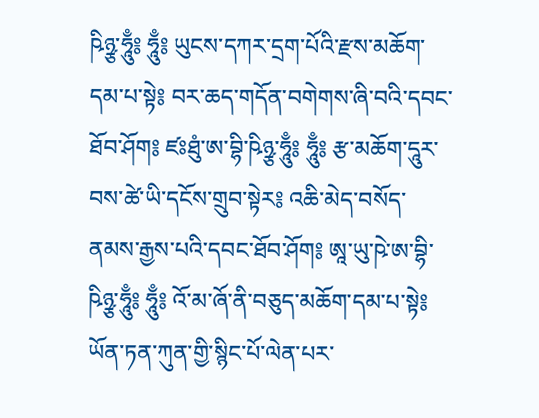ཥིཉྩ་ཧཱུྃ༔ ཧཱུྃ༔ ཡུངས་དཀར་དྲག་པོའི་རྫས་མཆོག་དམ་པ་སྟེ༔ བར་ཆད་གདོན་བགེགས་ཞི་བའི་དབང་ཐོབ་ཤོག༔ ཛཿཐུཾ་ཨ་བྷི་ཥིཉྩ་ཧཱུྃ༔ ཧཱུྃ༔ རྩ་མཆོག་དཱུར་བས་ཚེ་ཡི་དངོས་གྲུབ་སྟེར༔ འཆི་མེད་བསོད་ནམས་རྒྱས་པའི་དབང་ཐོབ་ཤོག༔ ཨཱ་ཡུ་ཥེ་ཨ་བྷི་ཥིཉྩ་ཧཱུྃ༔ ཧཱུྃ༔ འོ་མ་ཞོ་ནི་བཅུད་མཆོག་དམ་པ་སྟེ༔ ཡོན་ཏན་ཀུན་གྱི་སྙིང་པོ་ལེན་པར་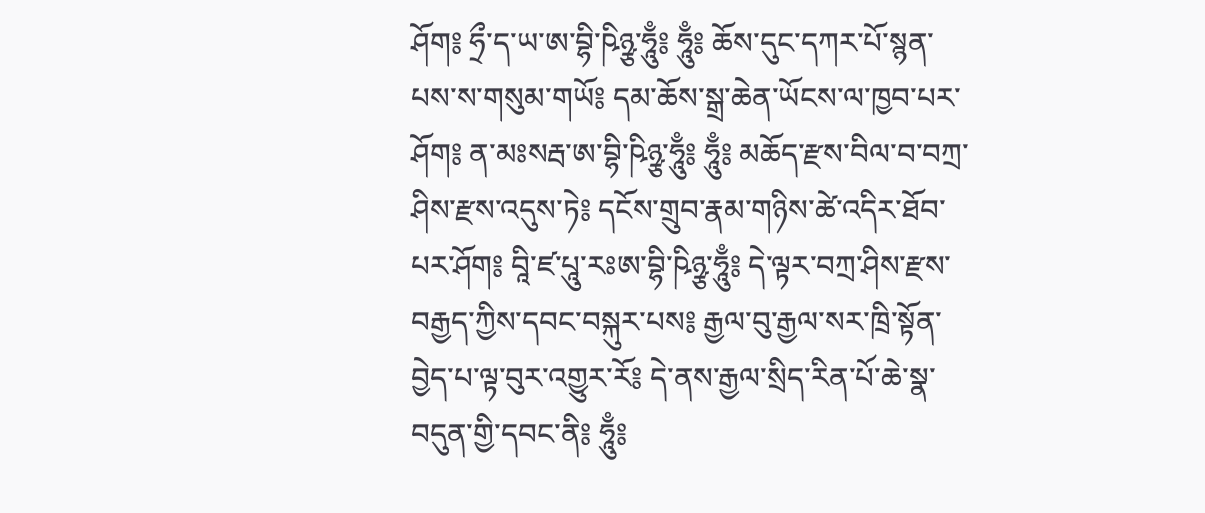ཤོག༔ ཧྲྀ་ད་ཡ་ཨ་བྷི་ཥིཉྩ་ཧཱུྃ༔ ཧཱུྃ༔ ཆོས་དུང་དཀར་པོ་སྙན་པས་ས་གསུམ་གཡོ༔ དམ་ཆོས་སྒྲ་ཆེན་ཡོངས་ལ་ཁྱབ་པར་ཤོག༔ ན་མཿསརྦ་ཨ་བྷི་ཥིཉྩ་ཧཱུྃ༔ ཧཱུྃ༔ མཆོད་རྫས་བིལ་བ་བཀྲ་ཤིས་རྫས་འདུས་ཏེ༔ དངོས་གྲུབ་རྣམ་གཉིས་ཚེ་འདིར་ཐོབ་པར་ཤོག༔ བཱི་ཛ་པཱུ་རཿཨ་བྷི་ཥིཉྩ་ཧཱུྃ༔ དེ་ལྟར་བཀྲ་ཤིས་རྫས་བརྒྱད་ཀྱིས་དབང་བསྐུར་པས༔ རྒྱལ་བུ་རྒྱལ་སར་ཁྲི་སྟོན་བྱེད་པ་ལྟ་བུར་འགྱུར་རོ༔ དེ་ནས་རྒྱལ་སྲིད་རིན་པོ་ཆེ་སྣ་བདུན་གྱི་དབང་ནི༔ ཧཱུྃ༔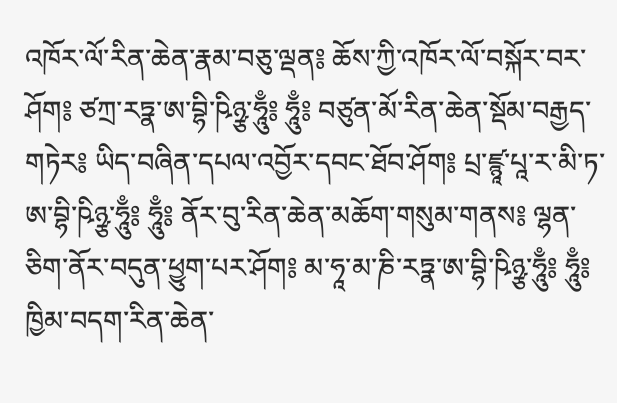འཁོར་ལོ་རིན་ཆེན་རྣམ་བཅུ་ལྡན༔ ཆོས་ཀྱི་འཁོར་ལོ་བསྐོར་བར་ཤོག༔ ཙཀྲ་རཏྣ་ཨ་བྷི་ཥིཉྩ་ཧཱུྃ༔ ཧཱུྃ༔ བཙུན་མོ་རིན་ཆེན་སྡོམ་བརྒྱད་གཏེར༔ ཡིད་བཞིན་དཔལ་འབྱོར་དབང་ཐོབ་ཤོག༔ པྲ་ཛྙཱ་པཱ་ར་མི་ཏ་ཨ་བྷི་ཥིཉྩ་ཧཱུྃ༔ ཧཱུྃ༔ ནོར་བུ་རིན་ཆེན་མཆོག་གསུམ་གནས༔ ལྷན་ཅིག་ནོར་བདུན་ཕྱུག་པར་ཤོག༔ མ་ཧཱ་མ་ཎི་རཏྣ་ཨ་བྷི་ཥིཉྩ་ཧཱུྃ༔ ཧཱུྃ༔ ཁྱིམ་བདག་རིན་ཆེན་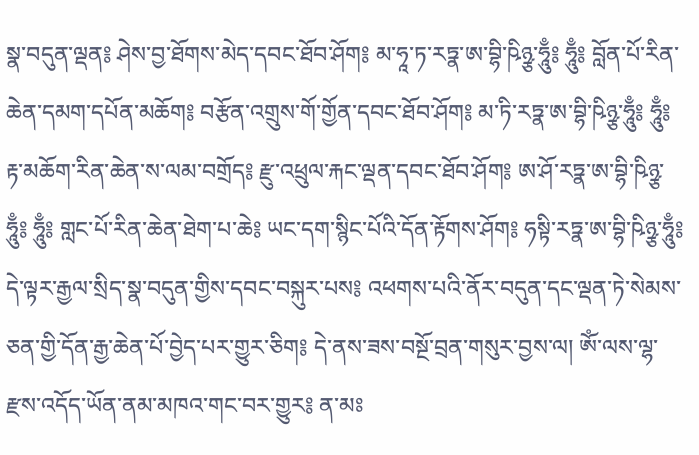སྣ་བདུན་ལྡན༔ ཤེས་བྱ་ཐོགས་མེད་དབང་ཐོབ་ཤོག༔ མ་ཧཱ་ཏ་རཏྣ་ཨ་བྷི་ཥིཉྩ་ཧཱུྃ༔ ཧཱུྃ༔ བློན་པོ་རིན་ཆེན་དམག་དཔོན་མཆོག༔ བརྩོན་འགྲུས་གོ་གྱོན་དབང་ཐོབ་ཤོག༔ མ་ཏི་རཏྣ་ཨ་བྷི་ཥིཉྩ་ཧཱུྃ༔ ཧཱུྃ༔ རྟ་མཆོག་རིན་ཆེན་ས་ལམ་བགྲོད༔ རྫུ་འཕྲུལ་རྐང་ལྡན་དབང་ཐོབ་ཤོག༔ ཨ་ཤོ་རཏྣ་ཨ་བྷི་ཥིཉྩ་ཧཱུྃ༔ ཧཱུྃ༔ གླང་པོ་རིན་ཆེན་ཐེག་པ་ཆེ༔ ཡང་དག་སྙིང་པོའི་དོན་རྟོགས་ཤོག༔ ཧསྟི་རཏྣ་ཨ་བྷི་ཥིཉྩ་ཧཱུྃ༔ དེ་ལྟར་རྒྱལ་སྲིད་སྣ་བདུན་གྱིས་དབང་བསྐུར་པས༔ འཕགས་པའི་ནོར་བདུན་དང་ལྡན་ཏེ་སེམས་ཅན་གྱི་དོན་རྒྱ་ཆེན་པོ་བྱེད་པར་གྱུར་ཅིག༔ དེ་ནས་ཟས་བསྔོ་བྲན་གསུར་བྱས་ལ། ཨོཾ་ལས་ལྷ་རྫས་འདོད་ཡོན་ནམ་མཁའ་གང་བར་གྱུར༔ ན་མཿ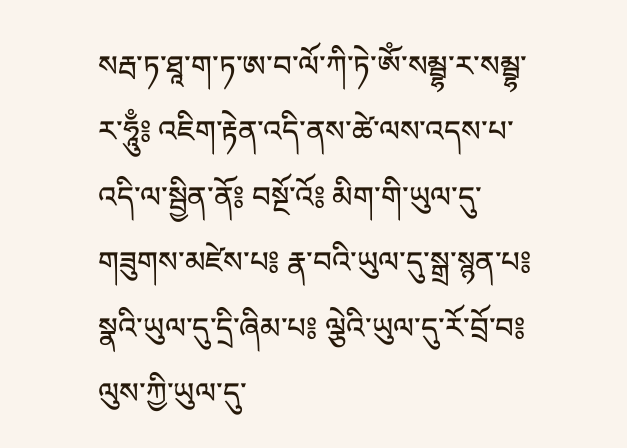སརྦ་ཏ་ཐཱ་ག་ཏ་ཨ་བ་ལོ་ཀི་ཏེ་ཨོཾ་སམྦྷ་ར་སམྦྷ་ར་ཧཱུྃ༔ འཇིག་རྟེན་འདི་ནས་ཚེ་ལས་འདས་པ་འདི་ལ་སྦྱིན་ནོ༔ བསྔོ་འོ༔ མིག་གི་ཡུལ་དུ་གཟུགས་མཛེས་པ༔ རྣ་བའི་ཡུལ་དུ་སྒྲ་སྙན་པ༔ སྣའི་ཡུལ་དུ་དྲི་ཞིམ་པ༔ ལྕེའི་ཡུལ་དུ་རོ་བྲོ་བ༔ ལུས་ཀྱི་ཡུལ་དུ་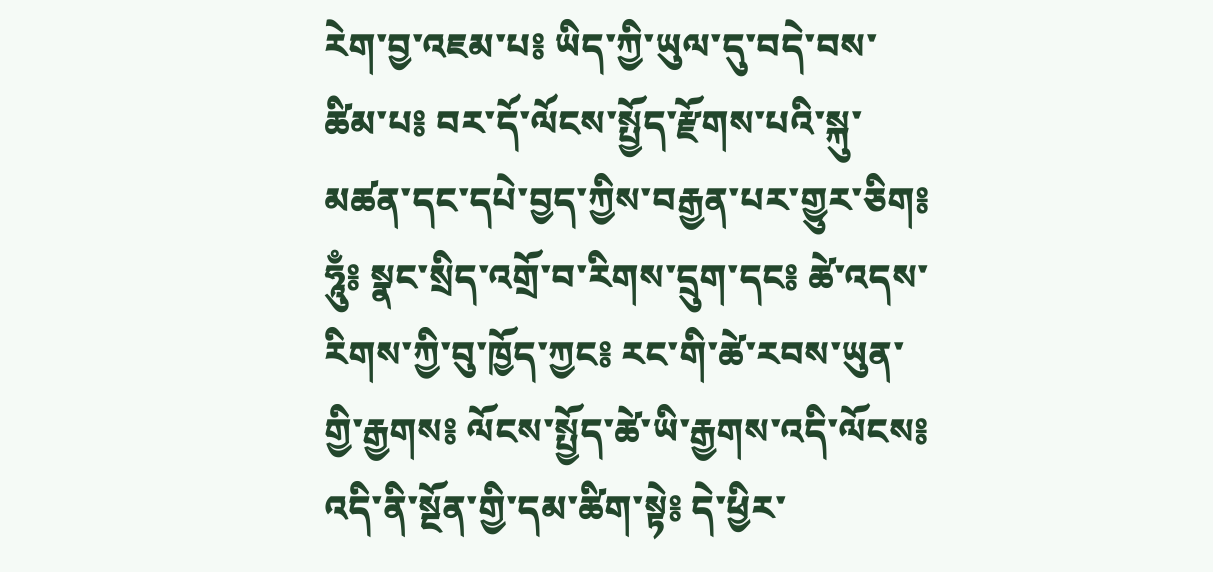རེག་བྱ་འཇམ་པ༔ ཡིད་ཀྱི་ཡུལ་དུ་བདེ་བས་ཚིམ་པ༔ བར་དོ་ལོངས་སྤྱོད་རྫོགས་པའི་སྐུ་མཚན་དང་དཔེ་བྱད་ཀྱིས་བརྒྱན་པར་གྱུར་ཅིག༔ ཧཱུྃ༔ སྣང་སྲིད་འགྲོ་བ་རིགས་དྲུག་དང༔ ཚེ་འདས་རིགས་ཀྱི་བུ་ཁྱོད་ཀྱང༔ རང་གི་ཚེ་རབས་ཡུན་གྱི་རྒྱགས༔ ལོངས་སྤྱོད་ཚེ་ཡི་རྒྱགས་འདི་ལོངས༔ འདི་ནི་སྔོན་གྱི་དམ་ཚིག་སྟེ༔ དེ་ཕྱིར་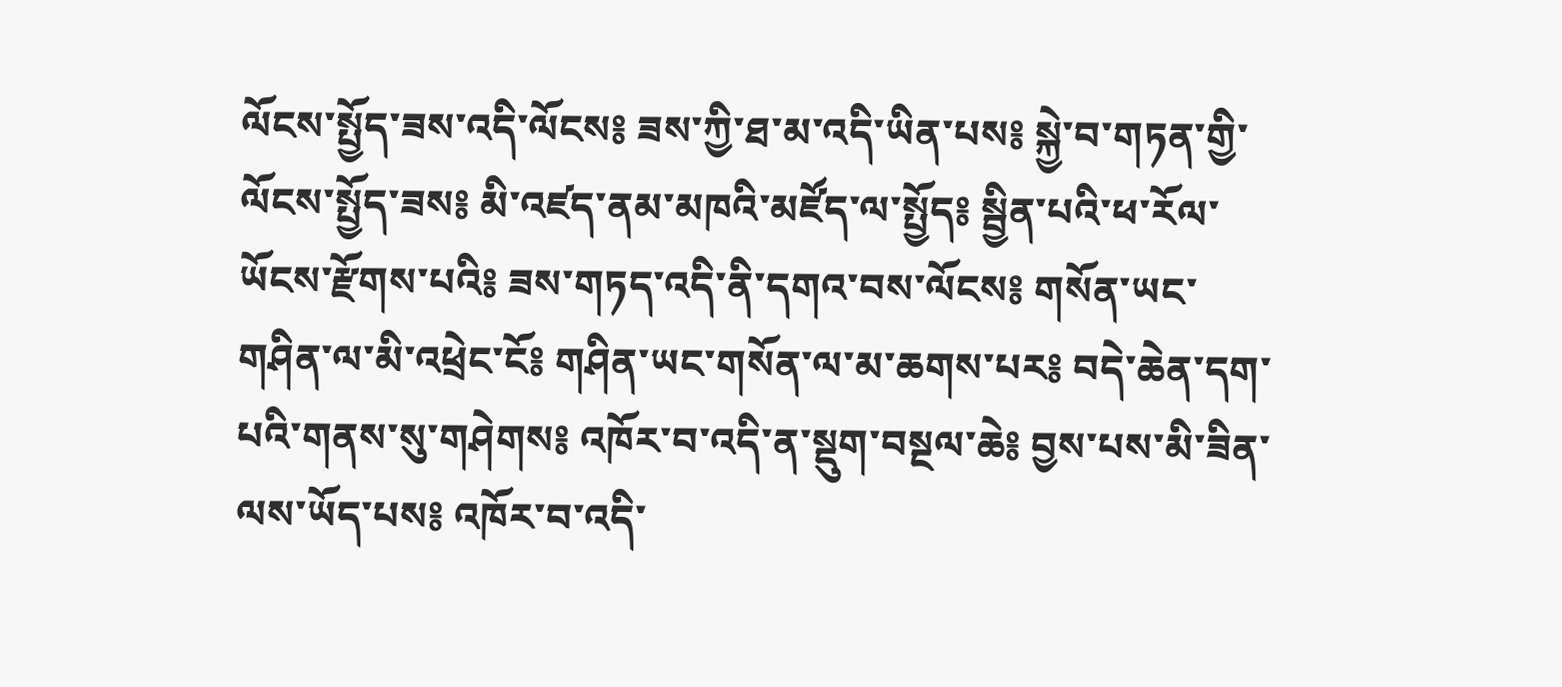ལོངས་སྤྱོད་ཟས་འདི་ལོངས༔ ཟས་ཀྱི་ཐ་མ་འདི་ཡིན་པས༔ སྐྱེ་བ་གཏན་གྱི་ལོངས་སྤྱོད་ཟས༔ མི་འཛད་ནམ་མཁའི་མཛོད་ལ་སྤྱོད༔ སྦྱིན་པའི་ཕ་རོལ་ཡོངས་རྫོགས་པའི༔ ཟས་གཏད་འདི་ནི་དགའ་བས་ལོངས༔ གསོན་ཡང་གཤིན་ལ་མི་འཕྲེང་ངོ༔ གཤིན་ཡང་གསོན་ལ་མ་ཆགས་པར༔ བདེ་ཆེན་དག་པའི་གནས་སུ་གཤེགས༔ འཁོར་བ་འདི་ན་སྡུག་བསྔལ་ཆེ༔ བྱས་པས་མི་ཟིན་ལས་ཡོད་པས༔ འཁོར་བ་འདི་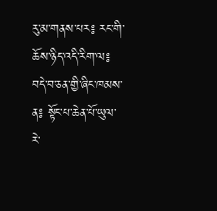རུ་མ་གནས་པར༔ རང་གི་ཆོས་ཉིད་འདི་རིག་ལ༔ བདེ་བ་ཅན་གྱི་ཞིང་ཁམས་ན༔ སྟོང་པ་ཆེན་པོ་ཡུལ་རེ་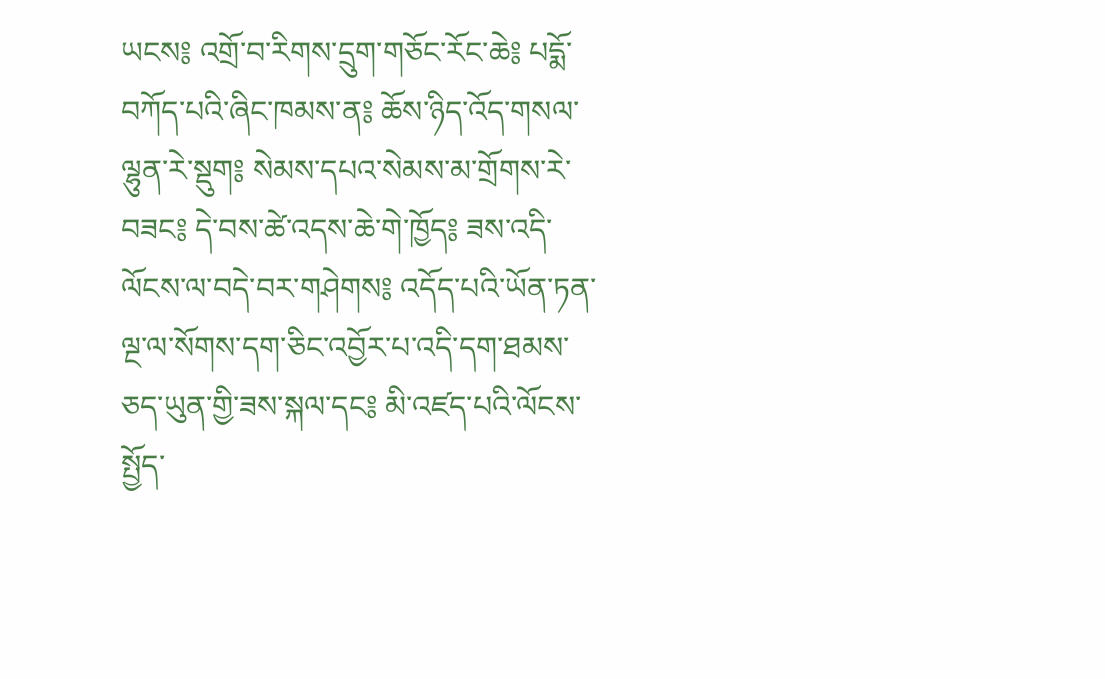ཡངས༔ འགྲོ་བ་རིགས་དྲུག་གཅོང་རོང་ཆེ༔ པདྨོ་བཀོད་པའི་ཞིང་ཁམས་ན༔ ཆོས་ཉིད་འོད་གསལ་ལྷུན་རེ་སྡུག༔ སེམས་དཔའ་སེམས་མ་གྲོགས་རེ་བཟང༔ དེ་བས་ཚེ་འདས་ཆེ་གེ་ཁྱོད༔ ཟས་འདི་ལོངས་ལ་བདེ་བར་གཤེགས༔ འདོད་པའི་ཡོན་ཏན་ལྔ་ལ་སོགས་དག་ཅིང་འབྱོར་པ་འདི་དག་ཐམས་ཅད་ཡུན་གྱི་ཟས་སྐལ་དང༔ མི་འཛད་པའི་ལོངས་སྤྱོད་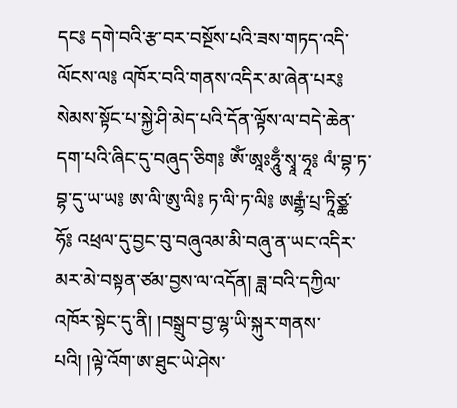དང༔ དགེ་བའི་རྩ་བར་བསྔོས་པའི་ཟས་གཏད་འདི་ལོངས་ལ༔ འཁོར་བའི་གནས་འདིར་མ་ཞེན་པར༔ སེམས་སྟོང་པ་སྐྱེ་ཤི་མེད་པའི་དོན་ལྟོས་ལ་བདེ་ཆེན་དག་པའི་ཞིང་དུ་བཞུད་ཅིག༔ ཨོཾ་ཨཱཿཧཱུྃ་སྭཱ་ཧཱ༔ ལཾ་བྷ་ཏ་བྷ་དུ་ཡ་ཡ༔ ཨ་ལི་ཨུ་ལི༔ ཏ་ལི་ཏ་ལི༔ ཨརྒྷཾ་པྲ་ཏཱིཙྪ་ཧོ༔ འཕྲལ་དུ་བྱང་བུ་བཞུའམ་མི་བཞུ་ན་ཡང་འདིར་མར་མེ་བསྟན་ཙམ་བྱས་ལ་འདོན། ཟླ་བའི་དཀྱིལ་འཁོར་སྟེང་དུ་ནི། །བསྒྲུབ་བྱ་ལྷ་ཡི་སྐུར་གནས་པའི། །ལྟེ་འོག་ཨ་ཐུང་ཡེ་ཤེས་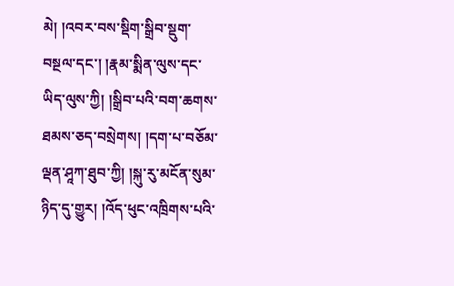མེ། །འབར་བས་སྡིག་སྒྲིབ་སྡུག་བསྔལ་དང་། །རྣམ་སྨིན་ལུས་དང་ཡིད་ལུས་ཀྱི། །སྒྲིབ་པའི་བག་ཆགས་ཐམས་ཅད་བསྲེགས། །དག་པ་བཅོམ་ལྡན་ཤཱཀ་ཐུབ་ཀྱི། །སྐུ་རུ་མངོན་སུམ་ཉིད་དུ་གྱུར། །འོད་ཕུང་འཁྲིགས་པའི་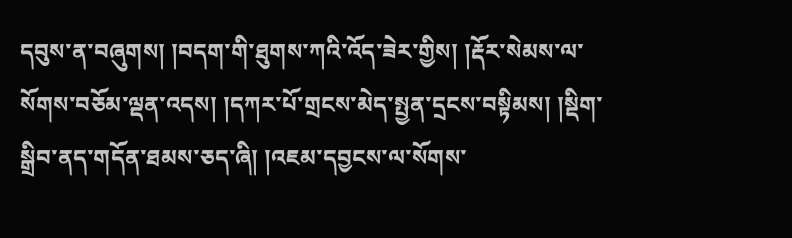དབུས་ན་བཞུགས། །བདག་གི་ཐུགས་ཀའི་འོད་ཟེར་གྱིས། །རྡོར་སེམས་ལ་སོགས་བཅོམ་ལྡན་འདས། །དཀར་པོ་གྲངས་མེད་སྤྱན་དྲངས་བསྟིམས། །སྡིག་སྒྲིབ་ནད་གདོན་ཐམས་ཅད་ཞི། །འཇམ་དབྱངས་ལ་སོགས་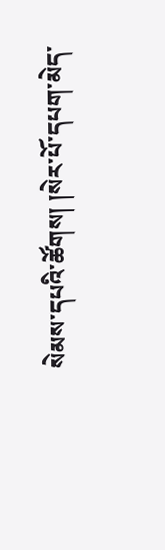སེམས་དཔའི་ཚོགས། །སེར་པོ་དཔག་མེད་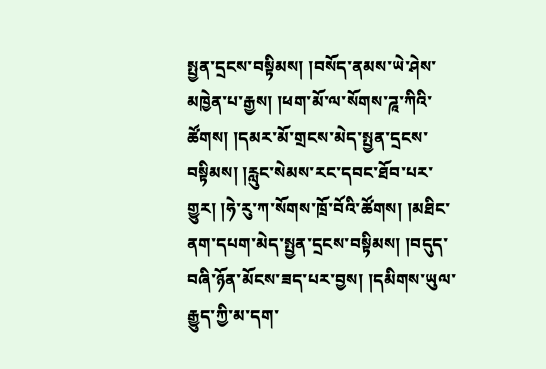སྤྱན་དྲངས་བསྟིམས། །བསོད་ནམས་ཡེ་ཤེས་མཁྱེན་པ་རྒྱས། །ཕག་མོ་ལ་སོགས་ཌཱ་ཀིའི་ཚོགས། །དམར་མོ་གྲངས་མེད་སྤྱན་དྲངས་བསྟིམས། །རླུང་སེམས་རང་དབང་ཐོབ་པར་གྱུར། །ཧེ་རུ་ཀ་སོགས་ཁྲོ་བོའི་ཚོགས། །མཐིང་ནག་དཔག་མེད་སྤྱན་དྲངས་བསྟིམས། །བདུད་བཞི་ཉོན་མོངས་ཟད་པར་བྱས། །དམིགས་ཡུལ་རྒྱུད་ཀྱི་མ་དག་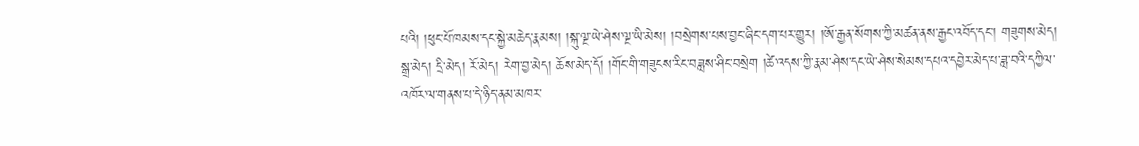པའི། །ཕུང་པོ་ཁམས་དང་སྐྱེ་མཆེད་རྣམས། །སྐུ་ལྔ་ཡེ་ཤེས་ལྔ་ཡི་མེས། །བསྲེགས་པས་བྱང་ཞིང་དག་པར་གྱུར། །ཨོ་རྒྱན་སོགས་ཀྱི་མཚན་ནས་རྒྱང་འབོད་དང་། གཟུགས་མེད། སྒྲ་མེད། དྲི་མེད། རོ་མེད། རེག་བྱ་མེད། ཆོས་མེད་དོ། །གོང་གི་གཟུངས་རིང་བཟླས་ཤིང་བསྲེག །ཚེ་འདས་ཀྱི་རྣམ་ཤེས་དང་ཡེ་ཤེས་སེམས་དཔའ་དབྱེར་མེད་པ་ཟླ་བའི་དཀྱིལ་འཁོར་ལ་གནས་པ་དེ་ཉིད་ནམ་མཁར་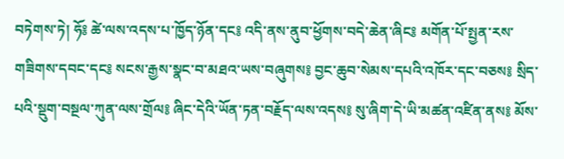བཏེགས་ཏེ། ཧོ༔ ཚེ་ལས་འདས་པ་ཁྱོད་ཉོན་དང༔ འདི་ནས་ནུབ་ཕྱོགས་བདེ་ཆེན་ཞིང༔ མགོན་པོ་སྤྱན་རས་གཟིགས་དབང་དང༔ སངས་རྒྱས་སྣང་བ་མཐའ་ཡས་བཞུགས༔ བྱང་ཆུབ་སེམས་དཔའི་འཁོར་དང་བཅས༔ སྲིད་པའི་སྡུག་བསྔལ་ཀུན་ལས་གྲོལ༔ ཞིང་དེའི་ཡོན་ཏན་བརྗོད་ལས་འདས༔ སུ་ཞིག་དེ་ཡི་མཚན་འཛིན་ནས༔ མོས་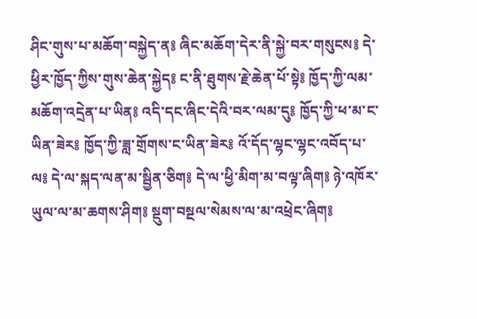ཤིང་གུས་པ་མཆོག་བསྐྱེད་ན༔ ཞིང་མཆོག་དེར་ནི་སྐྱེ་བར་གསུངས༔ དེ་ཕྱིར་ཁྱོད་ཀྱིས་གུས་ཆེན་སྐྱེད༔ ང་ནི་ཐུགས་རྗེ་ཆེན་པོ་སྟེ༔ ཁྱོད་ཀྱི་ལམ་མཆོག་འདྲེན་པ་ཡིན༔ འདི་དང་ཞིང་དེའི་བར་ལམ་དུ༔ ཁྱོད་ཀྱི་ཕ་མ་ང་ཡིན་ཟེར༔ ཁྱོད་ཀྱི་ཟླ་གྲོགས་ང་ཡིན་ཟེར༔ འོ་དོད་ལྷང་ལྷང་འབོད་པ་ལ༔ དེ་ལ་སྐད་ལན་མ་སྦྱིན་ཅིག༔ དེ་ལ་ཕྱི་མིག་མ་བལྟ་ཞིག༔ ཉེ་འཁོར་ཡུལ་ལ་མ་ཆགས་ཤིག༔ སྡུག་བསྔལ་སེམས་ལ་མ་འཕྲེང་ཞིག༔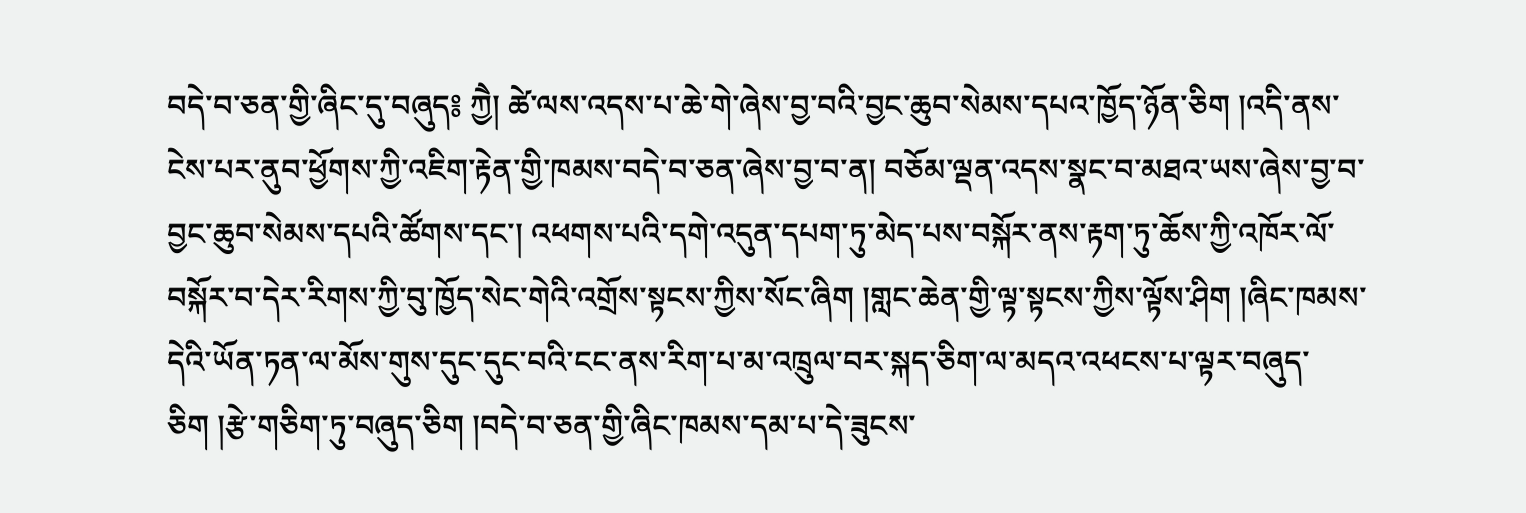བདེ་བ་ཅན་གྱི་ཞིང་དུ་བཞུད༔ ཀྱཻ། ཚེ་ལས་འདས་པ་ཆེ་གེ་ཞེས་བྱ་བའི་བྱང་ཆུབ་སེམས་དཔའ་ཁྱོད་ཉོན་ཅིག །འདི་ནས་ངེས་པར་ནུབ་ཕྱོགས་ཀྱི་འཇིག་རྟེན་གྱི་ཁམས་བདེ་བ་ཅན་ཞེས་བྱ་བ་ན། བཅོམ་ལྡན་འདས་སྣང་བ་མཐའ་ཡས་ཞེས་བྱ་བ་བྱང་ཆུབ་སེམས་དཔའི་ཚོགས་དང་། འཕགས་པའི་དགེ་འདུན་དཔག་ཏུ་མེད་པས་བསྐོར་ནས་རྟག་ཏུ་ཆོས་ཀྱི་འཁོར་ལོ་བསྐོར་བ་དེར་རིགས་ཀྱི་བུ་ཁྱོད་སེང་གེའི་འགྲོས་སྟངས་ཀྱིས་སོང་ཞིག །གླང་ཆེན་གྱི་ལྟ་སྟངས་ཀྱིས་ལྟོས་ཤིག །ཞིང་ཁམས་དེའི་ཡོན་ཏན་ལ་མོས་གུས་དུང་དུང་བའི་ངང་ནས་རིག་པ་མ་འཁྲུལ་བར་སྐད་ཅིག་ལ་མདའ་འཕངས་པ་ལྟར་བཞུད་ཅིག །རྩེ་གཅིག་ཏུ་བཞུད་ཅིག །བདེ་བ་ཅན་གྱི་ཞིང་ཁམས་དམ་པ་དེ་ཟུངས་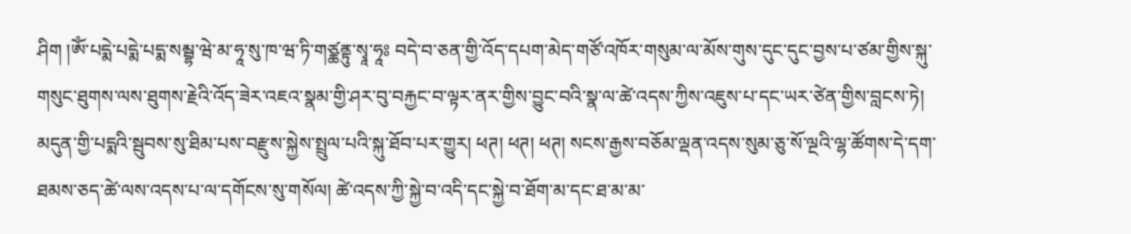ཤིག །ཨོཾ་པདྨེ་པདྨེ་པདྨ་སམྦྷ་ཝེ་མ་ཧཱ་སུ་ཁ་ཝ་ཏི་གཙྪནྟུ་སྭཱ་ཧཱཿ བདེ་བ་ཅན་གྱི་འོད་དཔག་མེད་གཙོ་འཁོར་གསུམ་ལ་མོས་གུས་དུང་དུང་བྱས་པ་ཙམ་གྱིས་སྐུ་གསུང་ཐུགས་ལས་ཐུགས་རྗེའི་འོད་ཟེར་འཇའ་སྣམ་གྱི་ཤར་བུ་བརྐྱང་བ་ལྟར་ནར་གྱིས་བྱུང་བའི་སྣ་ལ་ཚེ་འདས་ཀྱིས་འཇུས་པ་དང་ཡར་ཙེན་གྱིས་བླངས་ཏེ། མདུན་གྱི་པདྨའི་སྦུབས་སུ་ཐིམ་པས་བརྫུས་སྐྱེས་སྤྲུལ་པའི་སྐུ་ཐོབ་པར་གྱུར། ཕཊ། ཕཊ། ཕཊ། སངས་རྒྱས་བཅོམ་ལྡན་འདས་སུམ་ཅུ་སོ་ལྔའི་ལྷ་ཚོགས་དེ་དག་ཐམས་ཅད་ཚེ་ལས་འདས་པ་ལ་དགོངས་སུ་གསོལ། ཚེ་འདས་ཀྱི་སྐྱེ་བ་འདི་དང་སྐྱེ་བ་ཐོག་མ་དང་ཐ་མ་མ་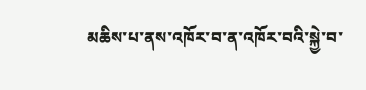མཆིས་པ་ནས་འཁོར་བ་ན་འཁོར་བའི་སྐྱེ་བ་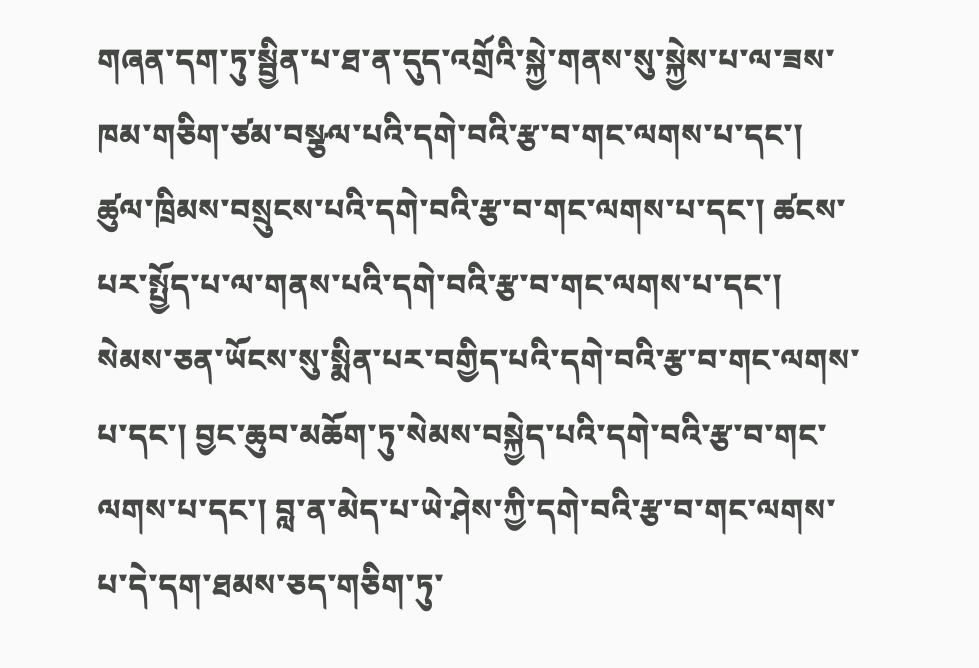གཞན་དག་ཏུ་སྦྱིན་པ་ཐ་ན་དུད་འགྲོའི་སྐྱེ་གནས་སུ་སྐྱེས་པ་ལ་ཟས་ཁམ་གཅིག་ཙམ་བསྩལ་པའི་དགེ་བའི་རྩ་བ་གང་ལགས་པ་དང་། ཚུལ་ཁྲིམས་བསྲུངས་པའི་དགེ་བའི་རྩ་བ་གང་ལགས་པ་དང་། ཚངས་པར་སྤྱོད་པ་ལ་གནས་པའི་དགེ་བའི་རྩ་བ་གང་ལགས་པ་དང་། སེམས་ཅན་ཡོངས་སུ་སྨིན་པར་བགྱིད་པའི་དགེ་བའི་རྩ་བ་གང་ལགས་པ་དང་། བྱང་ཆུབ་མཆོག་ཏུ་སེམས་བསྐྱེད་པའི་དགེ་བའི་རྩ་བ་གང་ལགས་པ་དང་། བླ་ན་མེད་པ་ཡེ་ཤེས་ཀྱི་དགེ་བའི་རྩ་བ་གང་ལགས་པ་དེ་དག་ཐམས་ཅད་གཅིག་ཏུ་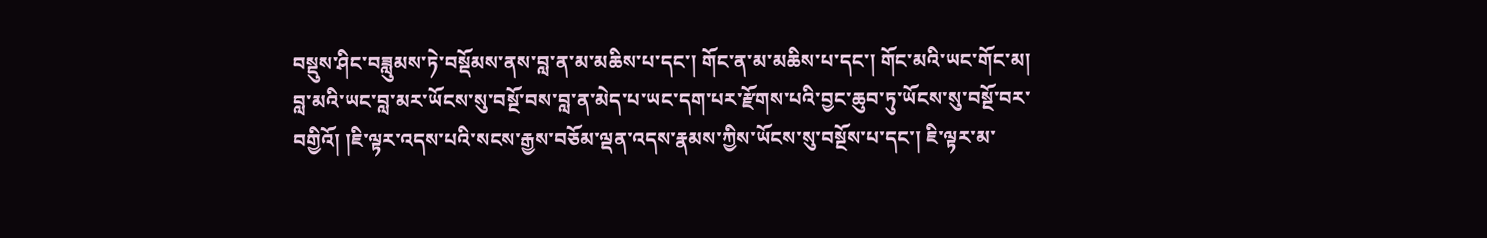བསྡུས་ཤིང་བཟླུམས་ཏེ་བསྡོམས་ནས་བླ་ན་མ་མཆིས་པ་དང་། གོང་ན་མ་མཆིས་པ་དང་། གོང་མའི་ཡང་གོང་མ། བླ་མའི་ཡང་བླ་མར་ཡོངས་སུ་བསྔོ་བས་བླ་ན་མེད་པ་ཡང་དག་པར་རྫོགས་པའི་བྱང་ཆུབ་ཏུ་ཡོངས་སུ་བསྔོ་བར་བགྱིའོ། །ཇི་ལྟར་འདས་པའི་སངས་རྒྱས་བཅོམ་ལྡན་འདས་རྣམས་ཀྱིས་ཡོངས་སུ་བསྔོས་པ་དང་། ཇི་ལྟར་མ་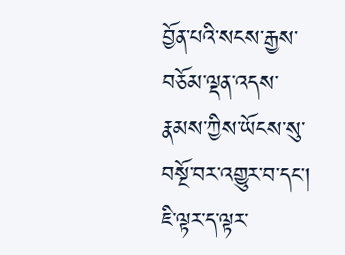བྱོན་པའི་སངས་རྒྱས་བཅོམ་ལྡན་འདས་རྣམས་ཀྱིས་ཡོངས་སུ་བསྔོ་བར་འགྱུར་བ་དང་། ཇི་ལྟར་ད་ལྟར་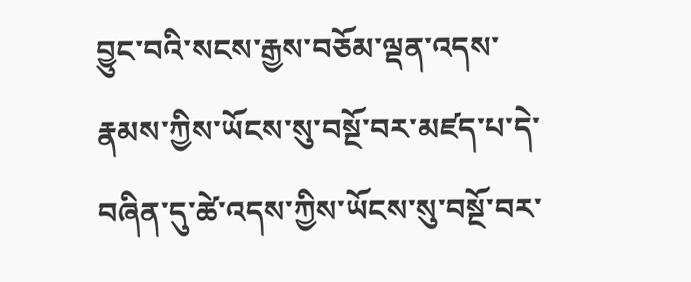བྱུང་བའི་སངས་རྒྱས་བཅོམ་ལྡན་འདས་རྣམས་ཀྱིས་ཡོངས་སུ་བསྔོ་བར་མཛད་པ་དེ་བཞིན་དུ་ཚེ་འདས་ཀྱིས་ཡོངས་སུ་བསྔོ་བར་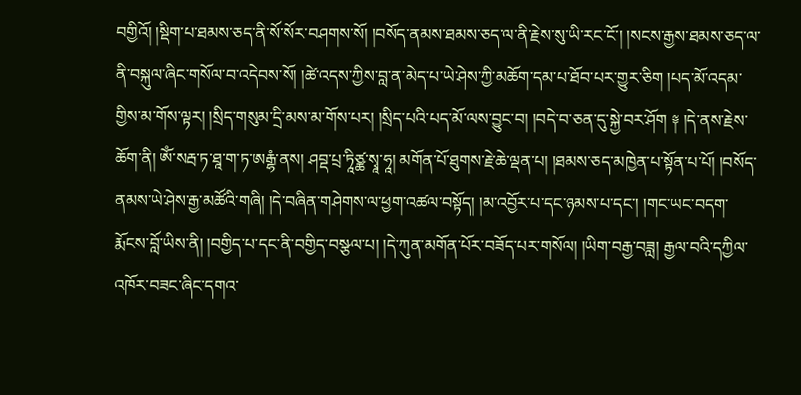བགྱིའོ། །སྡིག་པ་ཐམས་ཅད་ནི་སོ་སོར་བཤགས་སོ། །བསོད་ནམས་ཐམས་ཅད་ལ་ནི་རྗེས་སུ་ཡི་རང་ངོ་། །སངས་རྒྱས་ཐམས་ཅད་ལ་ནི་བསྐུལ་ཞིང་གསོལ་བ་འདེབས་སོ། །ཚེ་འདས་ཀྱིས་བླ་ན་མེད་པ་ཡེ་ཤེས་ཀྱི་མཆོག་དམ་པ་ཐོབ་པར་གྱུར་ཅིག །པད་མོ་འདམ་གྱིས་མ་གོས་ལྟར། །སྲིད་གསུམ་དྲི་མས་མ་གོས་པར། །སྲིད་པའི་པད་མོ་ལས་བྱུང་བ། །བདེ་བ་ཅན་དུ་སྐྱེ་བར་ཤོག ༈ །དེ་ནས་རྗེས་ཆོག་ནི། ཨོཾ་སརྦ་ཏ་ཐཱ་ག་ཏ་ཨརྒྷཾ་ནས། ཤབྡ་པྲ་ཏཱིཙྪ་སྭཱ་ཧཱ། མགོན་པོ་ཐུགས་རྗེ་ཆེ་ལྡན་པ། །ཐམས་ཅད་མཁྱེན་པ་སྟོན་པ་པོ། །བསོད་ནམས་ཡེ་ཤེས་རྒྱ་མཚོའི་གཞི། །དེ་བཞིན་གཤེགས་ལ་ཕྱག་འཚལ་བསྟོད། །མ་འབྱོར་པ་དང་ཉམས་པ་དང་། །གང་ཡང་བདག་རྨོངས་བློ་ཡིས་ནི། །བགྱིད་པ་དང་ནི་བགྱིད་བསྩལ་པ། །དེ་ཀུན་མགོན་པོར་བཟོད་པར་གསོལ། །ཡིག་བརྒྱ་བཟླ། རྒྱལ་བའི་དཀྱིལ་འཁོར་བཟང་ཞིང་དགའ་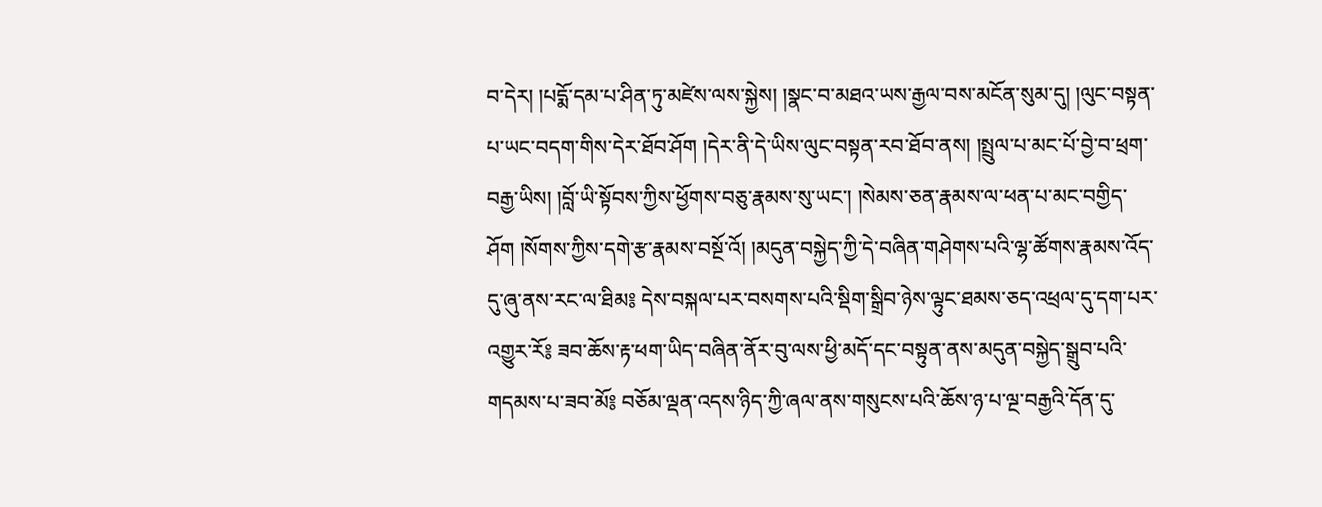བ་དེར། །པདྨོ་དམ་པ་ཤིན་ཏུ་མཛེས་ལས་སྐྱེས། །སྣང་བ་མཐའ་ཡས་རྒྱལ་བས་མངོན་སུམ་དུ། །ལུང་བསྟན་པ་ཡང་བདག་གིས་དེར་ཐོབ་ཤོག །དེར་ནི་དེ་ཡིས་ལུང་བསྟན་རབ་ཐོབ་ནས། །སྤྲུལ་པ་མང་པོ་བྱེ་བ་ཕྲག་བརྒྱ་ཡིས། །བློ་ཡི་སྟོབས་ཀྱིས་ཕྱོགས་བཅུ་རྣམས་སུ་ཡང་། །སེམས་ཅན་རྣམས་ལ་ཕན་པ་མང་བགྱིད་ཤོག །སོགས་ཀྱིས་དགེ་རྩ་རྣམས་བསྔོ་འོ། །མདུན་བསྐྱེད་ཀྱི་དེ་བཞིན་གཤེགས་པའི་ལྷ་ཚོགས་རྣམས་འོད་དུ་ཞུ་ནས་རང་ལ་ཐིམ༔ དེས་བསྐལ་པར་བསགས་པའི་སྡིག་སྒྲིབ་ཉེས་ལྟུང་ཐམས་ཅད་འཕྲལ་དུ་དག་པར་འགྱུར་རོ༔ ཟབ་ཆོས་རྟ་ཕག་ཡིད་བཞིན་ནོར་བུ་ལས་ཕྱི་མདོ་དང་བསྟུན་ནས་མདུན་བསྐྱེད་སྒྲུབ་པའི་གདམས་པ་ཟབ་མོ༔ བཅོམ་ལྡན་འདས་ཉིད་ཀྱི་ཞལ་ནས་གསུངས་པའི་ཆོས་ཉ་པ་ལྔ་བརྒྱའི་དོན་དུ་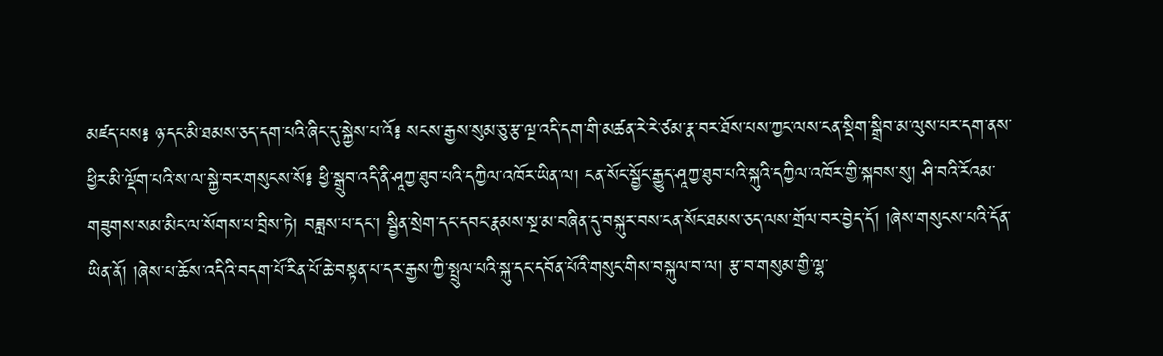མཛད་པས༔ ཉ་དང་མི་ཐམས་ཅད་དག་པའི་ཞིང་དུ་སྐྱེས་པ་འོ༔ སངས་རྒྱས་སུམ་ཅུ་རྩ་ལྔ་འདི་དག་གི་མཚན་རེ་རེ་ཙམ་རྣ་བར་ཐོས་པས་ཀྱང་ལས་ངན་སྡིག་སྒྲིབ་མ་ལུས་པར་དག་ནས་ཕྱིར་མི་ལྡོག་པའི་ས་ལ་སྐྱེ་བར་གསུངས་སོ༔ ཕྱི་སྒྲུབ་འདི་ནི་ཤཱཀྱ་ཐུབ་པའི་དཀྱིལ་འཁོར་ཡིན་ལ། ངན་སོང་སྦྱོང་རྒྱུད་ཤཱཀྱ་ཐུབ་པའི་སྐུའི་དཀྱིལ་འཁོར་གྱི་སྐབས་སུ། ཤི་བའི་རོའམ་གཟུགས་སམ་མིང་ལ་སོགས་པ་བྲིས་ཏེ། བཟླས་པ་དང་། སྦྱིན་སྲེག་དང་དབང་རྣམས་སྔ་མ་བཞིན་དུ་བསྐུར་བས་ངན་སོང་ཐམས་ཅད་ལས་གྲོལ་བར་བྱེད་དོ། །ཞེས་གསུངས་པའི་དོན་ཡིན་ནོ། །ཞེས་པ་ཆོས་འདིའི་བདག་པོ་རིན་པོ་ཆེ་བསྟན་པ་དར་རྒྱས་ཀྱི་སྤྲུལ་པའི་སྐུ་དང་དབོན་པོའི་གསུང་གིས་བསྐུལ་བ་ལ། རྩ་བ་གསུམ་གྱི་ལྷ་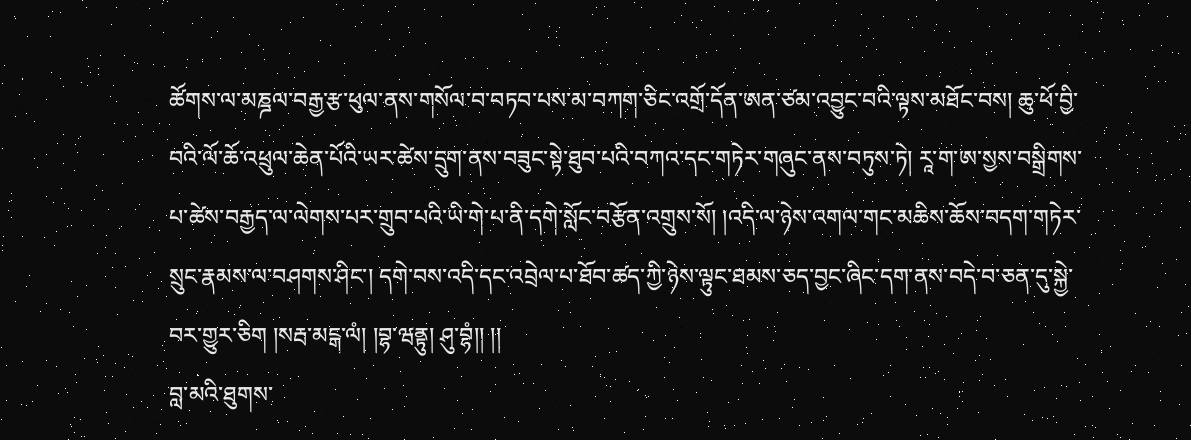ཚོགས་ལ་མཎྜལ་བརྒྱ་རྩ་ཕུལ་ནས་གསོལ་བ་བཏབ་པས་མ་བཀག་ཅིང་འགྲོ་དོན་ཨན་ཙམ་འབྱུང་བའི་ལྟས་མཐོང་བས། ཆུ་ཕོ་བྱི་བའི་ལོ་ཆོ་འཕྲུལ་ཆེན་པོའི་ཡར་ཚེས་དྲུག་ནས་བཟུང་སྟེ་ཐུབ་པའི་བཀའ་དང་གཏེར་གཞུང་ནས་བཏུས་ཏེ། རཱ་ག་ཨ་སྱས་བསྒྲིགས་པ་ཚེས་བརྒྱད་ལ་ལེགས་པར་གྲུབ་པའི་ཡི་གེ་པ་ནི་དགེ་སློང་བརྩོན་འགྲུས་སོ། །འདི་ལ་ཉེས་འགལ་གང་མཆིས་ཆོས་བདག་གཏེར་སྲུང་རྣམས་ལ་བཤགས་ཤིང་། དགེ་བས་འདི་དང་འབྲེལ་པ་ཐོབ་ཚད་ཀྱི་ཉེས་ལྟུང་ཐམས་ཅད་བྱང་ཞིང་དག་ནས་བདེ་བ་ཅན་དུ་སྐྱེ་བར་གྱུར་ཅིག །སརྦ་མངྒ་ལཾ། །བྷ་ཝནྟུ། ཤུ་བྷཾ།། །།
བླ་མའི་ཐུགས་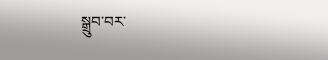སྒྲུབ་བར་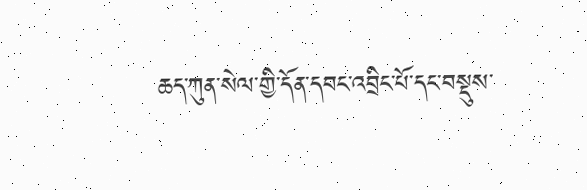ཆད་ཀུན་སེལ་གྱི་དོན་དབང་འབྲིང་པོ་དང་བསྡུས་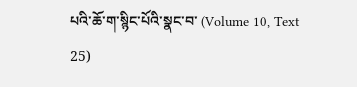པའི་ཆོ་ག་སྙིང་པོའི་སྣང་བ་ (Volume 10, Text 25)